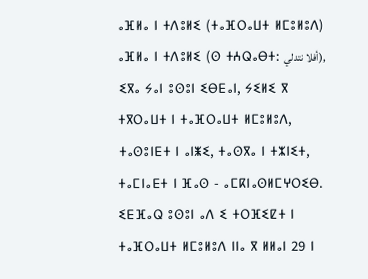ⴰⴼⵍⴰ ⵏ ⵜⴷⵓⵍⵉ (ⵜⴰⴼⵔⴰⵡⵜ ⵍⵎⵓⵍⵓⴷ)
ⴰⴼⵍⴰ ⵏ ⵜⴷⵓⵍⵉ (ⵙ ⵜⵄⵕⴰⴱⵜ: أفلا نتدلي), ⵉⴳⴰ ⵢⴰⵏ ⵓⵙⵓⵏ ⵉⴱⴹⴰⵏ, ⵢⵉⵍⵉ ⴳ ⵜⴳⵔⴰⵡⵜ ⵏ ⵜⴰⴼⵔⴰⵡⵜ ⵍⵎⵓⵍⵓⴷ, ⵜⴰⵙⵓⵏⴹⵜ ⵏ ⴰⵏⵥⵉ, ⵜⴰⵙⴳⴰ ⵏ ⵜⵣⵏⵉⵜ, ⵜⴰⵎⵏⴰⴹⵜ ⵏ ⴼⴰⵙ - ⴰⵎⴽⵏⴰⵙⵍⵎⵖⵔⵉⴱ. ⵉⴹⴼⴰⵕ ⵓⵙⵓⵏ ⴰⴷ ⵉ ⵜⵔⴼⵉⵇⵜ ⵏ ⵜⴰⴼⵔⴰⵡⵜ ⵍⵎⵓⵍⵓⴷ ⵏⵏⴰ ⴳ ⵍⵍⴰⵏ 29 ⵏ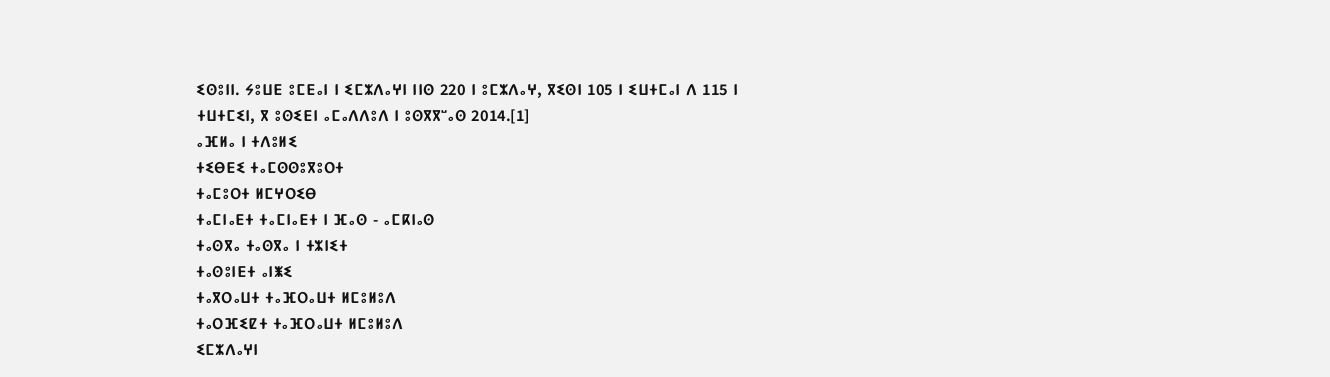ⵉⵙⵓⵏⵏ. ⵢⵓⵡⴹ ⵓⵎⴹⴰⵏ ⵏ ⵉⵎⵣⴷⴰⵖⵏ ⵏⵏⵙ 220 ⵏ ⵓⵎⵣⴷⴰⵖ, ⴳⵉⵙⵏ 105 ⵏ ⵉⵡⵜⵎⴰⵏ ⴷ 115 ⵏ ⵜⵡⵜⵎⵉⵏ, ⴳ ⵓⵙⵉⴹⵏ ⴰⵎⴰⴷⴷⵓⴷ ⵏ ⵓⵙⴳⴳⵯⴰⵙ 2014.[1]
ⴰⴼⵍⴰ ⵏ ⵜⴷⵓⵍⵉ
ⵜⵉⴱⴹⵉ ⵜⴰⵎⵙⵙⵓⴳⵓⵔⵜ
ⵜⴰⵎⵓⵔⵜ ⵍⵎⵖⵔⵉⴱ
ⵜⴰⵎⵏⴰⴹⵜ ⵜⴰⵎⵏⴰⴹⵜ ⵏ ⴼⴰⵙ - ⴰⵎⴽⵏⴰⵙ
ⵜⴰⵙⴳⴰ ⵜⴰⵙⴳⴰ ⵏ ⵜⵣⵏⵉⵜ
ⵜⴰⵙⵓⵏⴹⵜ ⴰⵏⵥⵉ
ⵜⴰⴳⵔⴰⵡⵜ ⵜⴰⴼⵔⴰⵡⵜ ⵍⵎⵓⵍⵓⴷ
ⵜⴰⵔⴼⵉⵇⵜ ⵜⴰⴼⵔⴰⵡⵜ ⵍⵎⵓⵍⵓⴷ
ⵉⵎⵣⴷⴰⵖⵏ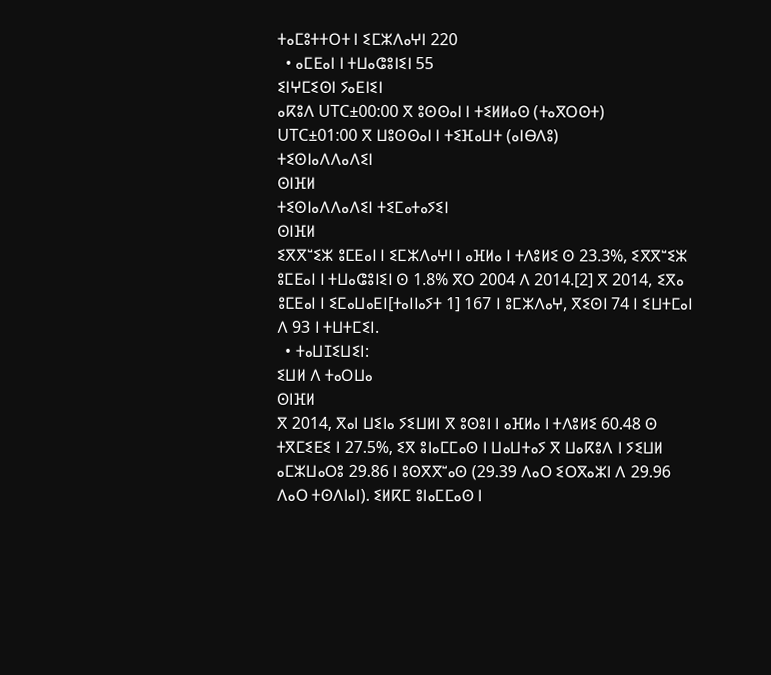ⵜⴰⵎⵓⵜⵜⵔⵜ ⵏ ⵉⵎⵣⴷⴰⵖⵏ 220
  • ⴰⵎⴹⴰⵏ ⵏ ⵜⵡⴰⵛⵓⵏⵉⵏ 55
ⵉⵏⵖⵎⵉⵙⵏ ⵢⴰⴹⵏⵉⵏ
ⴰⴽⵓⴷ UTC±00:00 ⴳ ⵓⵙⵙⴰⵏ ⵏ ⵜⵉⵍⵍⴰⵙ (ⵜⴰⴳⵔⵙⵜ)
UTC±01:00 ⴳ ⵡⵓⵙⵙⴰⵏ ⵏ ⵜⵉⴼⴰⵡⵜ (ⴰⵏⴱⴷⵓ)
ⵜⵉⵙⵏⴰⴷⴷⴰⴷⵉⵏ
ⵙⵏⴼⵍ
ⵜⵉⵙⵏⴰⴷⴷⴰⴷⵉⵏ ⵜⵉⵎⴰⵜⴰⵢⵉⵏ
ⵙⵏⴼⵍ
ⵉⴳⴳⵯⵉⵣ ⵓⵎⴹⴰⵏ ⵏ ⵉⵎⵣⴷⴰⵖⵏ ⵏ ⴰⴼⵍⴰ ⵏ ⵜⴷⵓⵍⵉ ⵙ 23.3%, ⵉⴳⴳⵯⵉⵣ ⵓⵎⴹⴰⵏ ⵏ ⵜⵡⴰⵛⵓⵏⵉⵏ ⵙ 1.8% ⴳⵔ 2004 ⴷ 2014.[2] ⴳ 2014, ⵉⴳⴰ ⵓⵎⴹⴰⵏ ⵏ ⵉⵎⴰⵡⴰⴹⵏ[ⵜⴰⵏⵏⴰⵢⵜ 1] 167 ⵏ ⵓⵎⵣⴷⴰⵖ, ⴳⵉⵙⵏ 74 ⵏ ⵉⵡⵜⵎⴰⵏ ⴷ 93 ⵏ ⵜⵡⵜⵎⵉⵏ.
  • ⵜⴰⵡⵊⵉⵡⵉⵏ:
ⵉⵡⵍ ⴷ ⵜⴰⵔⵡⴰ
ⵙⵏⴼⵍ
ⴳ 2014, ⴳⴰⵏ ⵡⵉⵏⴰ ⵢⵉⵡⵍⵏ ⴳ ⵓⵙⵓⵏ ⵏ ⴰⴼⵍⴰ ⵏ ⵜⴷⵓⵍⵉ 60.48 ⵙ ⵜⴳⵎⵉⴹⵉ ⵏ 27.5%, ⵉⴳ ⵓⵏⴰⵎⵎⴰⵙ ⵏ ⵡⴰⵡⵜⴰⵢ ⴳ ⵡⴰⴽⵓⴷ ⵏ ⵢⵉⵡⵍ ⴰⵎⵣⵡⴰⵔⵓ 29.86 ⵏ ⵓⵙⴳⴳⵯⴰⵙ (29.39 ⴷⴰⵔ ⵉⵔⴳⴰⵣⵏ ⴷ 29.96 ⴷⴰⵔ ⵜⵙⴷⵏⴰⵏ). ⵉⵍⴽⵎ ⵓⵏⴰⵎⵎⴰⵙ ⵏ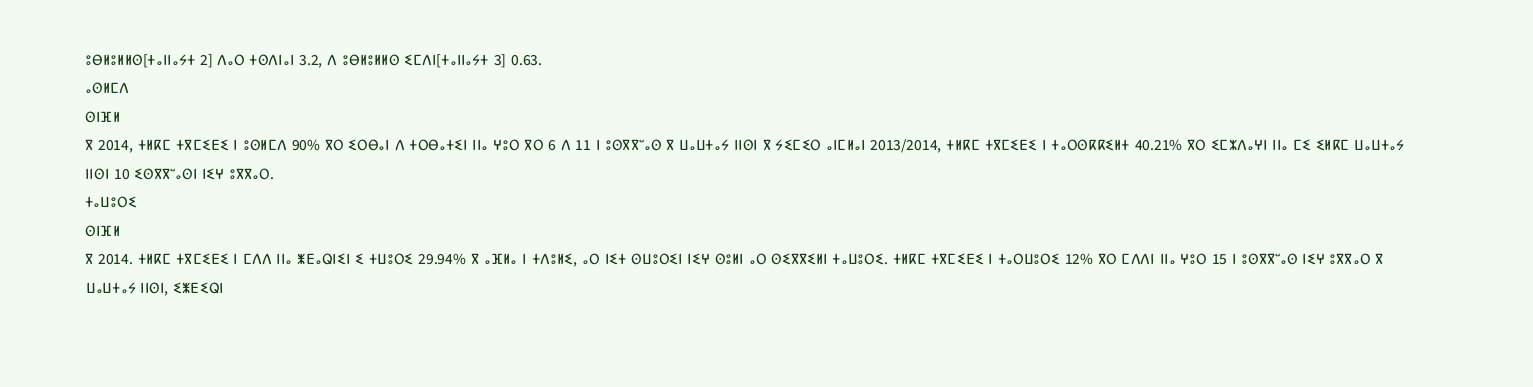ⵓⴱⵍⵓⵍⵍⵙ[ⵜⴰⵏⵏⴰⵢⵜ 2] ⴷⴰⵔ ⵜⵙⴷⵏⴰⵏ 3.2, ⴷ ⵓⴱⵍⵓⵍⵍⵙ ⵉⵎⴷⵏ[ⵜⴰⵏⵏⴰⵢⵜ 3] 0.63.
ⴰⵙⵍⵎⴷ
ⵙⵏⴼⵍ
ⴳ 2014, ⵜⵍⴽⵎ ⵜⴳⵎⵉⴹⵉ ⵏ ⵓⵙⵍⵎⴷ 90% ⴳⵔ ⵉⵔⴱⴰⵏ ⴷ ⵜⵔⴱⴰⵜⵉⵏ ⵏⵏⴰ ⵖⵓⵔ ⴳⵔ 6 ⴷ 11 ⵏ ⵓⵙⴳⴳⵯⴰⵙ ⴳ ⵡⴰⵡⵜⴰⵢ ⵏⵏⵙⵏ ⴳ ⵢⵉⵎⵉⵔ ⴰⵏⵎⵍⴰⵏ 2013/2014, ⵜⵍⴽⵎ ⵜⴳⵎⵉⴹⵉ ⵏ ⵜⴰⵔⵙⴽⴽⵉⵍⵜ 40.21% ⴳⵔ ⵉⵎⵣⴷⴰⵖⵏ ⵏⵏⴰ ⵎⵉ ⵉⵍⴽⵎ ⵡⴰⵡⵜⴰⵢ ⵏⵏⵙⵏ 10 ⵉⵙⴳⴳⵯⴰⵙⵏ ⵏⵉⵖ ⵓⴳⴳⴰⵔ.
ⵜⴰⵡⵓⵔⵉ
ⵙⵏⴼⵍ
ⴳ 2014. ⵜⵍⴽⵎ ⵜⴳⵎⵉⴹⵉ ⵏ ⵎⴷⴷ ⵏⵏⴰ ⵥⴹⴰⵕⵏⵉⵏ ⵉ ⵜⵡⵓⵔⵉ 29.94% ⴳ ⴰⴼⵍⴰ ⵏ ⵜⴷⵓⵍⵉ, ⴰⵔ ⵏⵉⵜ ⵙⵡⵓⵔⵉⵏ ⵏⵉⵖ ⵙⵓⵍⵏ ⴰⵔ ⵙⵉⴳⴳⵉⵍⵏ ⵜⴰⵡⵓⵔⵉ. ⵜⵍⴽⵎ ⵜⴳⵎⵉⴹⵉ ⵏ ⵜⴰⵔⵡⵓⵔⵉ 12% ⴳⵔ ⵎⴷⴷⵏ ⵏⵏⴰ ⵖⵓⵔ 15 ⵏ ⵓⵙⴳⴳⵯⴰⵙ ⵏⵉⵖ ⵓⴳⴳⴰⵔ ⴳ ⵡⴰⵡⵜⴰⵢ ⵏⵏⵙⵏ, ⵉⵥⴹⵉⵕⵏ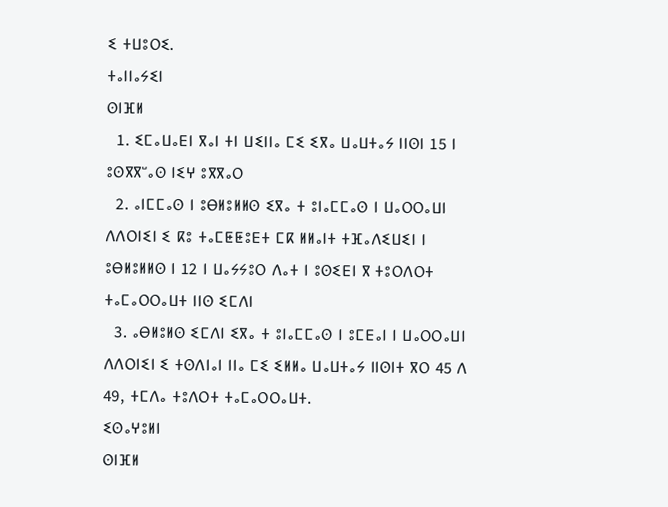ⵉ ⵜⵡⵓⵔⵉ.
ⵜⴰⵏⵏⴰⵢⵉⵏ
ⵙⵏⴼⵍ
  1. ⵉⵎⴰⵡⴰⴹⵏ ⴳⴰⵏ ⵜⵏ ⵡⵉⵏⵏⴰ ⵎⵉ ⵉⴳⴰ ⵡⴰⵡⵜⴰⵢ ⵏⵏⵙⵏ 15 ⵏ ⵓⵙⴳⴳⵯⴰⵙ ⵏⵉⵖ ⵓⴳⴳⴰⵔ
  2. ⴰⵏⵎⵎⴰⵙ ⵏ ⵓⴱⵍⵓⵍⵍⵙ ⵉⴳⴰ ⵜ ⵓⵏⴰⵎⵎⴰⵙ ⵏ ⵡⴰⵔⵔⴰⵡⵏ ⴷⴷⵔⵏⵉⵏ ⵉ ⴽⵓ ⵜⴰⵎⵟⵟⵓⴹⵜ ⵎⴽ ⵍⵍⴰⵏⵜ ⵜⴼⴰⴷⵉⵡⵉⵏ ⵏ ⵓⴱⵍⵓⵍⵍⵙ ⵏ 12 ⵏ ⵡⴰⵢⵢⵓⵔ ⴷⴰⵜ ⵏ ⵓⵙⵉⴹⵏ ⴳ ⵜⵓⵔⴷⵔⵜ ⵜⴰⵎⴰⵔⵔⴰⵡⵜ ⵏⵏⵙ ⵉⵎⴷⵏ
  3. ⴰⴱⵍⵓⵍⵙ ⵉⵎⴷⵏ ⵉⴳⴰ ⵜ ⵓⵏⴰⵎⵎⴰⵙ ⵏ ⵓⵎⴹⴰⵏ ⵏ ⵡⴰⵔⵔⴰⵡⵏ ⴷⴷⵔⵏⵉⵏ ⵉ ⵜⵙⴷⵏⴰⵏ ⵏⵏⴰ ⵎⵉ ⵉⵍⵍⴰ ⵡⴰⵡⵜⴰⵢ ⵏⵏⵙⵏⵜ ⴳⵔ 45 ⴷ 49, ⵜⵎⴷⴰ ⵜⵓⴷⵔⵜ ⵜⴰⵎⴰⵔⵔⴰⵡⵜ.
ⵉⵙⴰⵖⵓⵍⵏ
ⵙⵏⴼⵍ